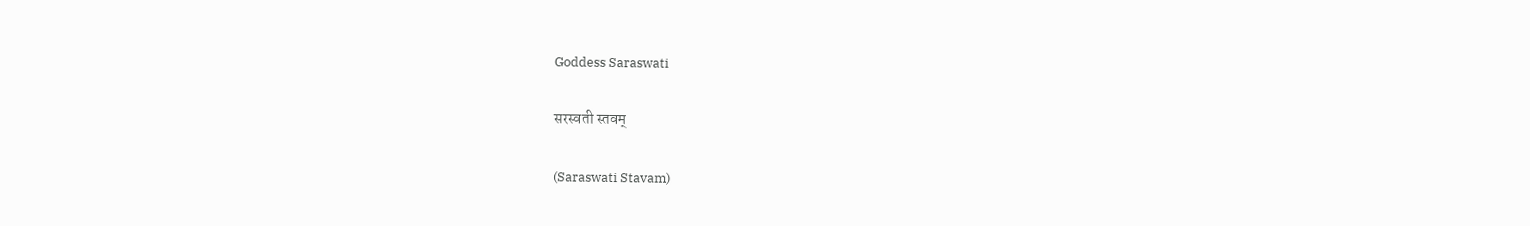Goddess Saraswati

सरस्वती स्तवम्

(Saraswati Stavam)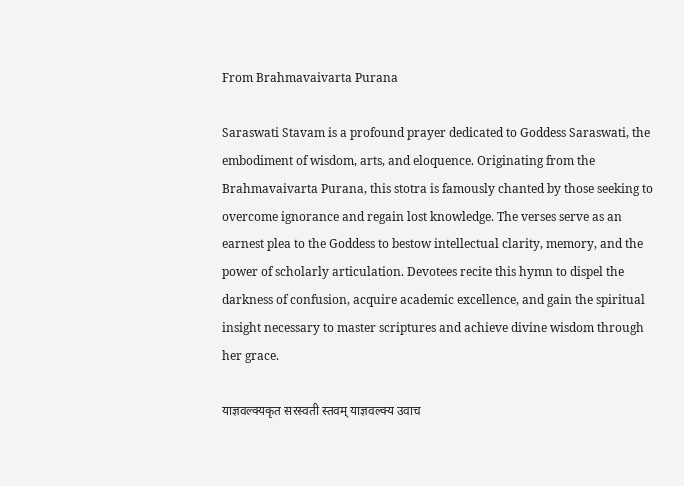From Brahmavaivarta Purana

Saraswati Stavam is a profound prayer dedicated to Goddess Saraswati, the embodiment of wisdom, arts, and eloquence. Originating from the Brahmavaivarta Purana, this stotra is famously chanted by those seeking to overcome ignorance and regain lost knowledge. The verses serve as an earnest plea to the Goddess to bestow intellectual clarity, memory, and the power of scholarly articulation. Devotees recite this hymn to dispel the darkness of confusion, acquire academic excellence, and gain the spiritual insight necessary to master scriptures and achieve divine wisdom through her grace.

याज्ञवल्क्यकृत सरस्वती स्तवम् याज्ञवल्क्य उवाच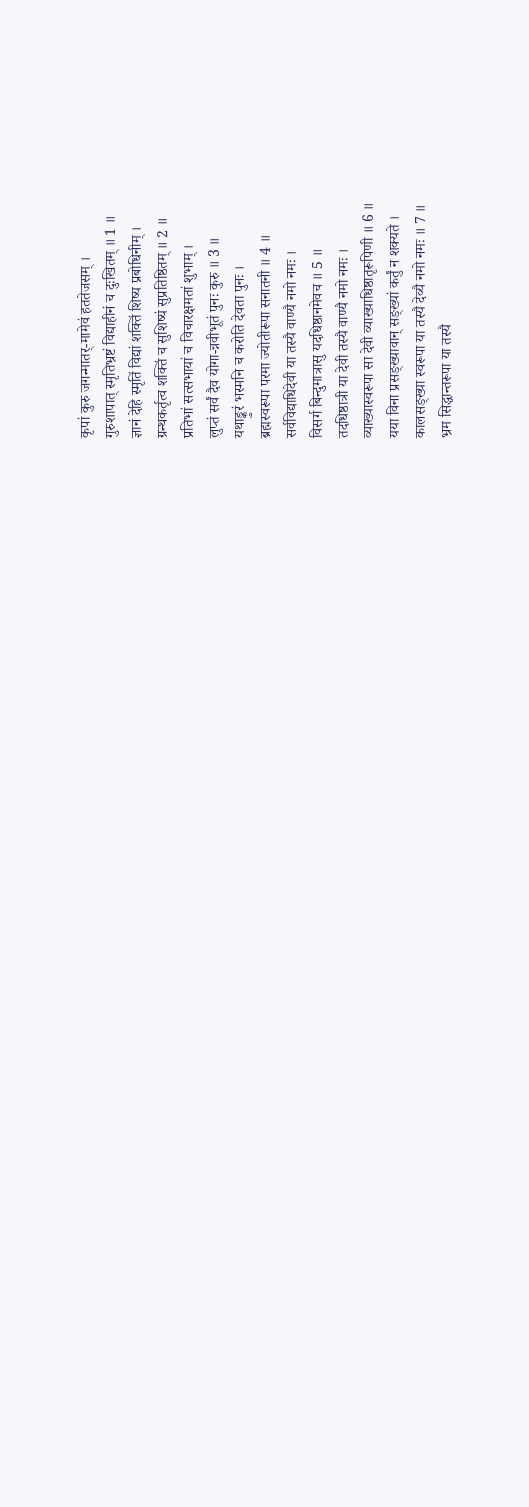कृपां कुरु जगन्मातर्‌-मामेवं हततेजसम्‌ ।
गुरुशापात् स्मृतिभ्रष्टं विद्याहीनं च दुःखितम्‌ ॥ 1 ॥
ज्ञानं देहि स्मृतिं विद्यां शक्तिं शिष्य प्रबोधिनीम्‌ ।
ग्रन्थकर्तृत्व शक्तिं च सुशिष्यं सुप्रतिष्ठितम्‌ ॥ 2 ॥
प्रतिभां सत्सभायां च विचारक्षमतां शुभाम्‌ ।
लुप्तं सर्वं दैव योगा-न्नवीभूतं पुनः कुरु ॥ 3 ॥
यथाङ्कुरं भस्मनि च करोति देवता पुनः ।
ब्रह्मस्वरूपा परमा ज्योतीरूपा सनातनी ॥ 4 ॥
सर्वविद्याधिदेवी या तस्यै वाण्यै नमो नमः ।
विसर्ग बिन्दुमात्रासु यदधिष्ठानमेवच ॥ 5 ॥
तदधिष्ठात्री या देवी तस्यै वाण्यै नमो नमः ।
व्याख्यास्वरूपा सा देवी व्याख्याधिष्ठातृरूपिणी ॥ 6 ॥
यया विना प्रसङ्ख्यावान् सङ्ख्यां कर्तुं न शक्यते ।
कालसङ्ख्या स्वरूपा या तस्यै देव्यै नमो नमः ॥ 7 ॥
भ्रम सिद्धान्तरूपा या तस्यै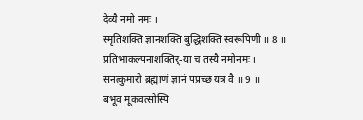देव्यै नमो नमः ।
स्मृतिशक्ति ज्ञानशक्ति बुद्धिशक्ति स्वरूपिणी ॥ 8 ॥
प्रतिभाकल्पनाशक्तिर्‌-या च तस्यै नमोनमः ।
सनत्कुमारो ब्रह्माणं ज्ञानं पप्रच्छ यत्र वै ॥ 9 ॥
बभूव मूकवत्सोस्पि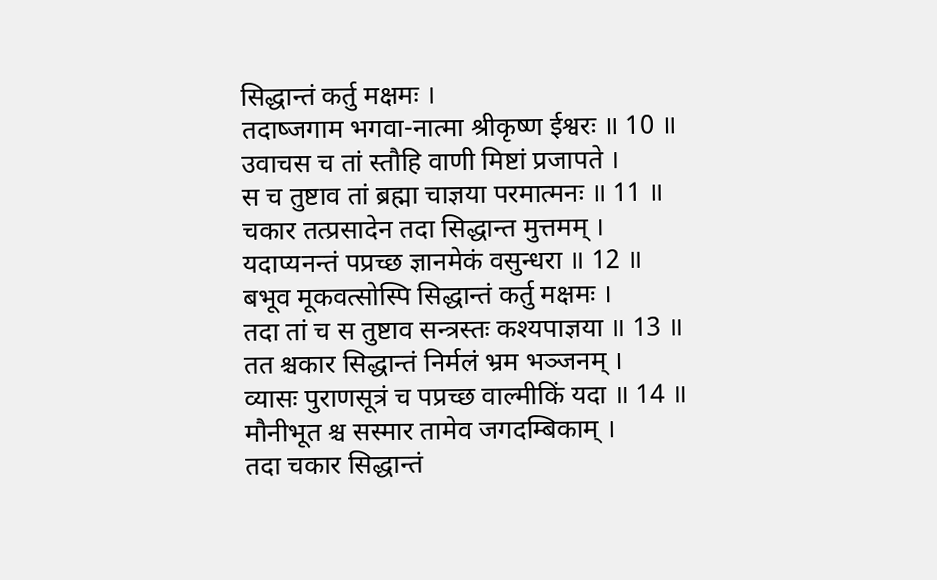सिद्धान्तं कर्तु मक्षमः ।
तदाष्जगाम भगवा-नात्मा श्रीकृष्ण ईश्वरः ॥ 10 ॥
उवाचस च तां स्तौहि वाणी मिष्टां प्रजापते ।
स च तुष्टाव तां ब्रह्मा चाज्ञया परमात्मनः ॥ 11 ॥
चकार तत्प्रसादेन तदा सिद्धान्त मुत्तमम्‌ ।
यदाप्यनन्तं पप्रच्छ ज्ञानमेकं वसुन्धरा ॥ 12 ॥
बभूव मूकवत्सोस्पि सिद्धान्तं कर्तु मक्षमः ।
तदा तां च स तुष्टाव सन्त्रस्तः कश्यपाज्ञया ॥ 13 ॥
तत श्चकार सिद्धान्तं निर्मलं भ्रम भञ्जनम्‌ ।
व्यासः पुराणसूत्रं च पप्रच्छ वाल्मीकिं यदा ॥ 14 ॥
मौनीभूत श्च सस्मार तामेव जगदम्बिकाम्‌ ।
तदा चकार सिद्धान्तं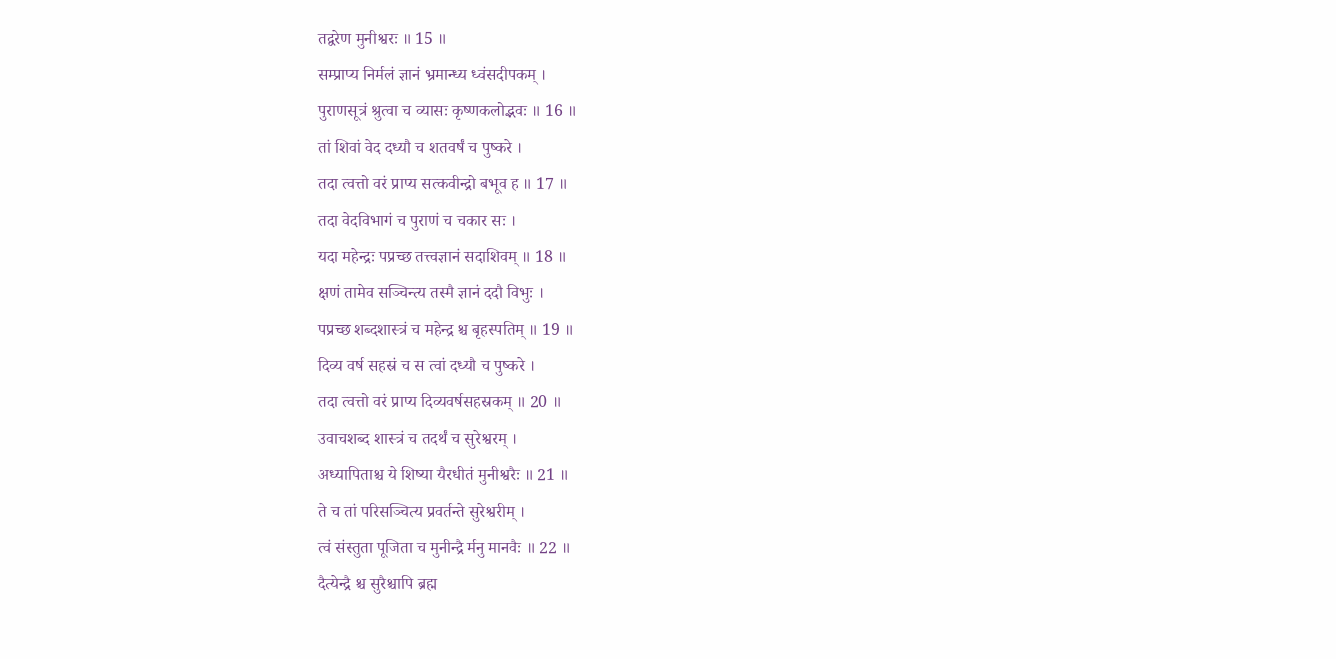तद्वरेण मुनीश्वरः ॥ 15 ॥
सम्प्राप्य निर्मलं ज्ञानं भ्रमान्ध्य ध्वंसदीपकम्‌ ।
पुराणसूत्रं श्रुत्वा च व्यासः कृष्णकलोद्भवः ॥ 16 ॥
तां शिवां वेद दध्यौ च शतवर्षं च पुष्करे ।
तदा त्वत्तो वरं प्राप्य सत्कवीन्द्रो बभूव ह ॥ 17 ॥
तदा वेदविभागं च पुराणं च चकार सः ।
यदा महेन्द्रः पप्रच्छ तत्त्वज्ञानं सदाशिवम्‌ ॥ 18 ॥
क्षणं तामेव सञ्चिन्त्य तस्मै ज्ञानं ददौ विभुः ।
पप्रच्छ शब्दशास्त्रं च महेन्द्र श्च बृहस्पतिम्‌ ॥ 19 ॥
दिव्य वर्ष सहस्रं च स त्वां दध्यौ च पुष्करे ।
तदा त्वत्तो वरं प्राप्य दिव्यवर्षसहस्रकम्‌ ॥ 20 ॥
उवाचशब्द शास्त्रं च तदर्थं च सुरेश्वरम्‌ ।
अध्यापिताश्च ये शिष्या यैरधीतं मुनीश्वरैः ॥ 21 ॥
ते च तां परिसञ्चित्य प्रवर्तन्ते सुरेश्वरीम्‌ ।
त्वं संस्तुता पूजिता च मुनीन्द्रै र्मनु मानवैः ॥ 22 ॥
दैत्येन्द्रै श्च सुरैश्चापि ब्रह्म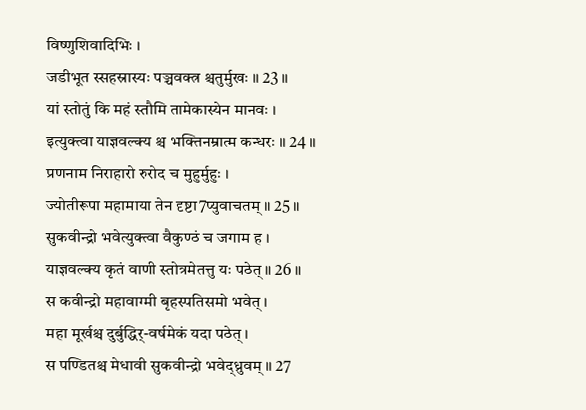विष्णुशिवादिभिः ।
जडीभूत स्सहस्रास्यः पञ्चवक्त्र श्चतुर्मुखः ॥ 23 ॥
यां स्तोतुं कि महं स्तौमि तामेकास्येन मानवः ।
इत्युक्त्वा याज्ञवल्क्य श्च भक्तिनम्रात्म कन्धरः ॥ 24 ॥
प्रणनाम निराहारो रुरोद च मुहुर्मुहुः ।
ज्योतीरूपा महामाया तेन दृष्टा7प्युवाचतम्‌ ॥ 25 ॥
सुकवीन्द्रो भवेत्युक्त्वा वैकुण्ठं च जगाम ह ।
याज्ञवल्क्य कृतं वाणी स्तोत्रमेतत्तु यः पठेत्‌ ॥ 26 ॥
स कवीन्द्रो महावाग्मी बृहस्पतिसमो भवेत्‌ ।
महा मूर्खश्च दुर्बुद्धिर्‌-वर्षमेकं यदा पठेत्‌ ।
स पण्डितश्च मेधावी सुकवीन्द्रो भवेद्ध्रुवम्‌ ॥ 27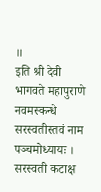॥
इति श्री देवी भागवते महापुराणे नवमस्कन्धे सरस्वतीस्तवं नाम पञ्चमोध्यायः । सरस्वती कटाक्ष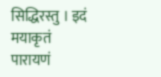सिद्धिरस्तु । इदं मयाकृतं पारायणं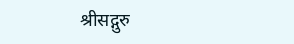श्रीसद्गुरु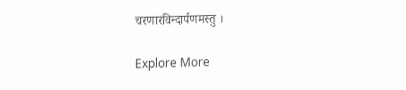चरणारविन्दार्पणमस्तु ।

Explore More